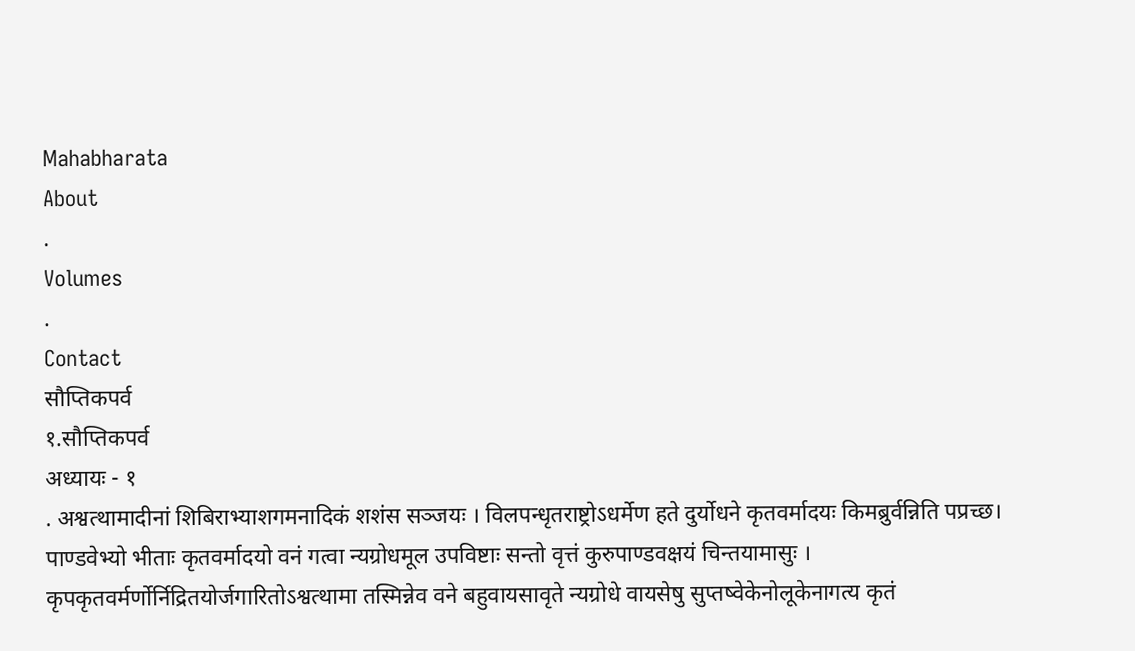Mahabharata
About
.
Volumes
.
Contact
सौप्तिकपर्व
१.सौप्तिकपर्व
अध्यायः - १
. अश्वत्थामादीनां शिबिराभ्याशगमनादिकं शशंस सञ्जयः । विलपन्धृतराष्ट्रोऽधर्मेण हते दुर्योधने कृतवर्मादयः किमब्रुर्वन्निति पप्रच्छ। पाण्डवेभ्यो भीताः कृतवर्मादयो वनं गत्वा न्यग्रोधमूल उपविष्टाः सन्तो वृत्तं कुरुपाण्डवक्षयं चिन्तयामासुः । कृपकृतवर्मर्णोर्निद्रितयोर्जगारितोऽश्वत्थामा तस्मिन्नेव वने बहुवायसावृते न्यग्रोधे वायसेषु सुप्तष्वेकेनोलूकेनागत्य कृतं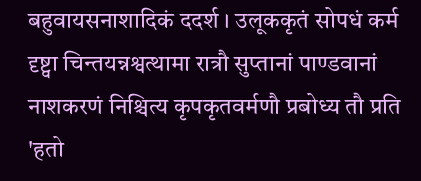बहुवायसनाशादिकं ददर्श । उलूककृतं सोपधं कर्म दृष्ट्वा चिन्तयन्नश्वत्थामा रात्रौ सुप्तानां पाण्डवानां नाशकरणं निश्चित्य कृपकृतवर्मणौ प्रबोध्य तौ प्रति 'हतो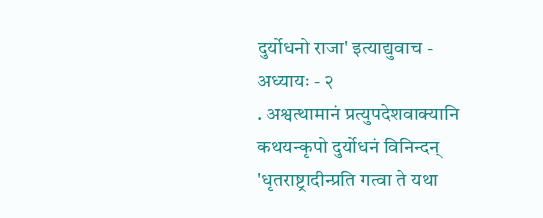दुर्योधनो राजा' इत्याद्युवाच -
अध्यायः - २
. अश्वत्थामानं प्रत्युपदेशवाक्यानि कथयन्कृपो दुर्योधनं विनिन्दन् 'धृतराष्ट्रादीन्प्रति गत्वा ते यथा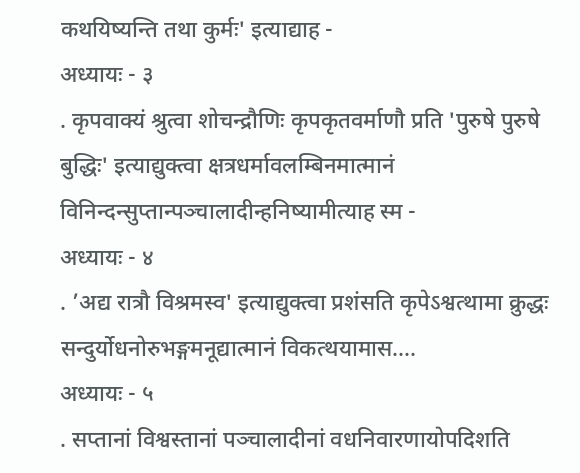कथयिष्यन्ति तथा कुर्मः' इत्याद्याह -
अध्यायः - ३
. कृपवाक्यं श्रुत्वा शोचन्द्रौणिः कृपकृतवर्माणौ प्रति 'पुरुषे पुरुषे बुद्धिः' इत्याद्युक्त्वा क्षत्रधर्मावलम्बिनमात्मानं विनिन्दन्सुप्तान्पञ्चालादीन्हनिष्यामीत्याह स्म -
अध्यायः - ४
. ’अद्य रात्रौ विश्रमस्व' इत्याद्युक्त्वा प्रशंसति कृपेऽश्वत्थामा क्रुद्धः सन्दुर्योधनोरुभङ्गमनूद्यात्मानं विकत्थयामास....
अध्यायः - ५
. सप्तानां विश्वस्तानां पञ्चालादीनां वधनिवारणायोपदिशति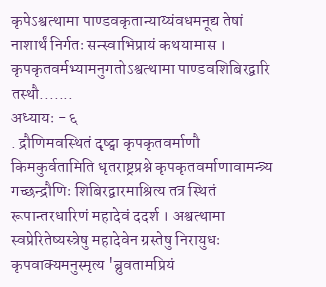कृपेऽश्वत्थामा पाण्डवकृतान्याय्यंवधमनूद्य तेषां नाशार्थं निर्गतः सन्स्वाभिप्रायं कथयामास । कृपकृतवर्मभ्यामनुगतोऽश्वत्थामा पाण्डवशिबिरद्वारि तस्थौ.......
अध्यायः - ६
. द्रौणिमवस्थितं दृष्ट्वा कृपकृतवर्माणौ किमकुर्वतामिति धृतराष्ट्रप्रश्ने कृपकृतवर्माणावामन्त्र्य गच्छन्द्रौणिः शिबिरद्वारमाश्रित्य तत्र स्थितं रूपान्तरधारिणं महादेवं ददर्श । अश्वत्थामा स्वप्रेरितेष्यस्त्रेषु महादेवेन ग्रस्तेषु निरायुधः कृपवाक्यमनुस्मृत्य 'ब्रुवतामप्रियं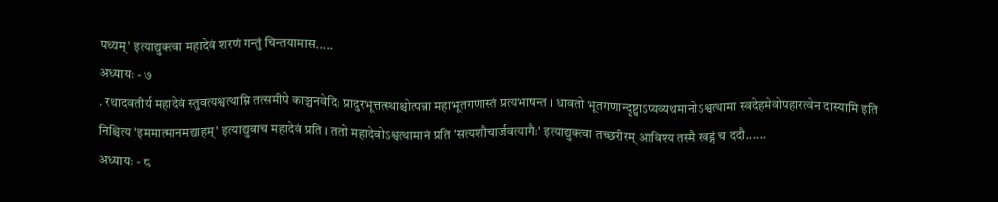पथ्यम्’ इत्याद्युक्त्वा महादेवं शरणं गन्तुं चिन्तयामास.....
अध्यायः - ७
. रथादवतीर्य महादेवं स्तुवत्यश्वत्थाम्नि तत्समीपे काञ्चनवेदिः प्रादुरभूत्तत्स्थाश्चोत्पन्ना महाभूतगणास्तं प्रत्यभाषन्त । धावतो भूतगणान्दृष्ट्वाऽप्यव्यथमानोऽश्वत्थामा स्वदेहमेवोपहारत्वेन दास्यामि इति निश्चित्य 'इममात्मानमद्याहम्' इत्याद्युवाच महादेवं प्रति । ततो महादेवोऽश्वत्थामानं प्रति 'सत्यशौचार्जवत्यागैः' इत्याद्युक्त्वा तच्छरीरम् आविश्य तस्मै खड्गं च ददौ......
अध्यायः - ८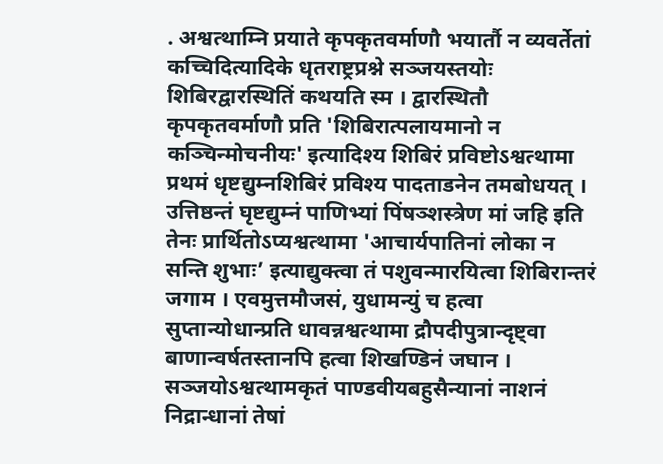. अश्वत्थाम्नि प्रयाते कृपकृतवर्माणौ भयार्तौ न व्यवर्तेतां कच्चिदित्यादिके धृतराष्ट्रप्रश्ने सञ्जयस्तयोः शिबिरद्वारस्थितिं कथयति स्म । द्वारस्थितौ कृपकृतवर्माणौ प्रति 'शिबिरात्पलायमानो न कञ्चिन्मोचनीयः' इत्यादिश्य शिबिरं प्रविष्टोऽश्वत्थामा प्रथमं धृष्टद्युम्नशिबिरं प्रविश्य पादताडनेन तमबोधयत् । उत्तिष्ठन्तं घृष्टद्युम्नं पाणिभ्यां पिंषञ्शस्त्रेण मां जहि इति तेनः प्रार्थितोऽप्यश्वत्थामा 'आचार्यपातिनां लोका न सन्ति शुभाः’ इत्याद्युक्त्वा तं पशुवन्मारयित्वा शिबिरान्तरं जगाम । एवमुत्तमौजसं, युधामन्युं च हत्वा सुप्तान्योधान्प्रति धावन्नश्वत्थामा द्रौपदीपुत्रान्दृष्ट्वा बाणान्वर्षतस्तानपि हत्वा शिखण्डिनं जघान । सञ्जयोऽश्वत्थामकृतं पाण्डवीयबहुसैन्यानां नाशनं निद्रान्धानां तेषां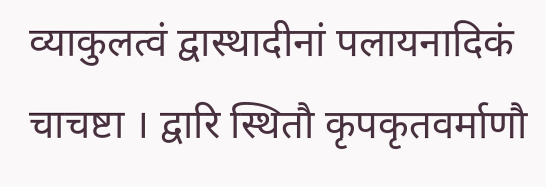व्याकुलत्वं द्वास्थादीनां पलायनादिकं चाचष्टा । द्वारि स्थितौ कृपकृतवर्माणौ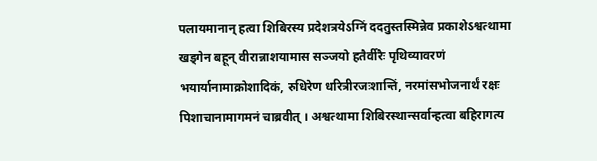पलायमानान् हत्वा शिबिरस्य प्रदेशत्रयेऽग्निं ददतुस्तस्मिन्नेव प्रकाशेऽश्वत्थामा खड्गेन बहून् वीरान्नाशयामास सञ्जयो हतैर्वीरैः पृथिव्यावरणं भयार्यानामाक्रोशादिकं, रुधिरेण धरित्रीरजःशान्तिं, नरमांसभोजनार्थं रक्षः पिशाचानामागमनं चाब्रवीत् । अश्वत्थामा शिबिरस्थान्सर्वान्हत्वा बहिरागत्य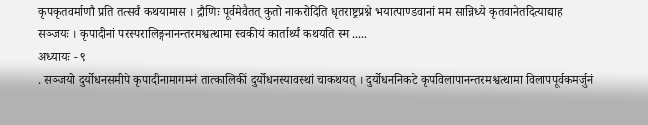कृपकृतवर्माणौ प्रति तत्सर्वं कथयामास । द्रौणिः पूर्वमेवैतत् कुतो नाकरोदिति धृतराष्ट्रप्रश्ने भयात्पाण्डवानां मम सान्निध्ये कृतवानेतदित्याद्याह सञ्जयः । कृपादीनां परस्परालिङ्गनानन्तरमश्वत्थामा स्वकीयं कार्तार्थ्यं कथयति स्म .....
अध्यायः - ९
. सञ्जयो दुर्योधनसमीपे कृपादीनामागमनं तात्कालिकीं दुर्योधनस्यावस्थां चाकथयत् । दुर्योधननिकटे कृपविलापानन्तरमश्वत्थामा विलापपूर्वकमर्जुनं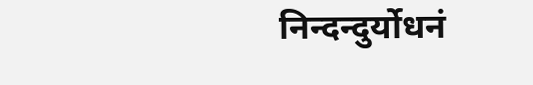निन्दन्दुर्योधनं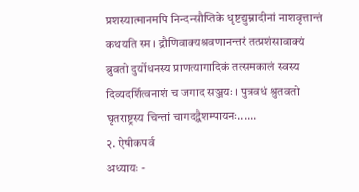प्रशस्यात्मानमपि निन्दन्सौप्तिके धृष्टद्युम्नादीनां नाशवृत्तान्तं कथयति स्म । द्रौणिवाक्यश्रवणानन्तरं तत्प्रशंसावाक्यं ब्रुवतो दुर्योधनस्य प्राणत्यागादिकं तत्समकालं स्वस्य दिव्यदर्शित्वनाशं च जगाद सञ्जयः । पुत्रवधं श्रुतवतो घृतराष्ट्रस्य चिन्तां चागदद्वैशम्पायनः......
२. ऐषीकपर्व
अध्यायः -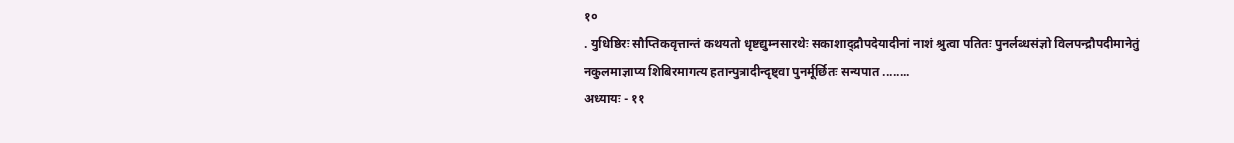१०
. युधिष्ठिरः सौप्तिकवृत्तान्तं कथयतो धृष्टद्युम्नसारथेः सकाशाद्द्रौपदेयादीनां नाशं श्रुत्वा पतितः पुनर्लब्धसंज्ञो विलपन्द्रौपदीमानेतुं नकुलमाज्ञाप्य शिबिरमागत्य हतान्पुत्रादीन्दृष्ट्वा पुनर्मूर्छितः सन्यपात ........
अध्यायः - ११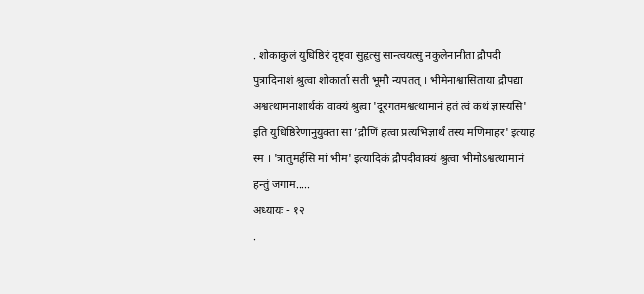. शोकाकुलं युधिष्ठिरं दृष्ट्वा सुहृत्सु सान्त्वयत्सु नकुलेनानीता द्रौपदी पुत्रादिनाशं श्रुत्वा शोकार्ता सती भूमौ न्यपतत् । भीमेनाश्वासिताया द्रौपद्या अश्वत्थामनाशार्थकं वाक्यं श्रुत्वा 'दूरगतमश्वत्थामानं हतं त्वं कथं ज्ञास्यसि' इति युधिष्ठिरेणानुयुक्ता सा ’द्रौणिं हत्वा प्रत्यभिज्ञार्थं तस्य मणिमाहर' इत्याह स्म । 'त्रातुमर्हसि मां भीम' इत्यादिकं द्रौपदीवाक्यं श्रुत्वा भीमोऽश्वत्थामानं हन्तुं जगाम.....
अध्यायः - १२
.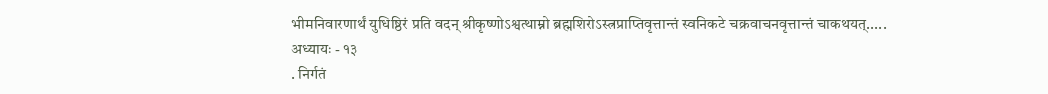भीमनिवारणार्थं युधिष्ठिरं प्रति वदन् श्रीकृष्णोऽश्वत्थाम्नो ब्रह्मशिरोऽस्त्रप्राप्तिवृत्तान्तं स्वनिकटे चक्रवाचनवृत्तान्तं चाकथयत्.....
अध्यायः - १३
. निर्गतं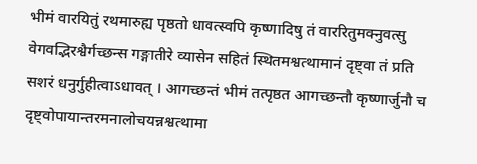भीमं वारयितुं रथमारुह्य पृष्ठतो धावत्स्वपि कृष्णादिषु तं वाररितुमक्नुवत्सु वेगवद्भिरश्वैर्गच्छन्स गङ्गातीरे व्यासेन सहितं स्थितमश्वत्थामानं दृष्ट्वा तं प्रति सशरं धनुर्गुहीत्वाऽधावत् । आगच्छन्तं भीमं तत्पृष्ठत आगच्छन्तौ कृष्णार्जुनौ च दृष्ट्वोपायान्तरमनालोचयन्नश्वत्थामा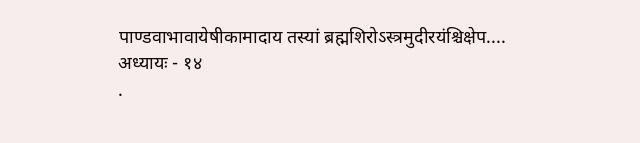पाण्डवाभावायेषीकामादाय तस्यां ब्रह्मशिरोऽस्त्रमुदीरयंश्चिक्षेप....
अध्यायः - १४
.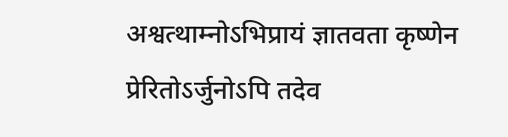अश्वत्थाम्नोऽभिप्रायं ज्ञातवता कृष्णेन प्रेरितोऽर्जुनोऽपि तदेव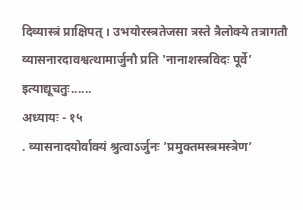दिव्यास्त्रं प्राक्षिपत् । उभयोरस्त्रतेजसा त्रस्ते त्रैलोक्ये तत्रागतौ व्यासनारदावश्वत्थामार्जुनौ प्रति 'नानाशस्त्रविदः पूर्वे’ इत्याद्यूचतुः......
अध्यायः - १५
. व्यासनादयोर्वाक्यं श्रुत्वाऽर्जुनः ’प्रमुक्तमस्त्रमस्त्रेण’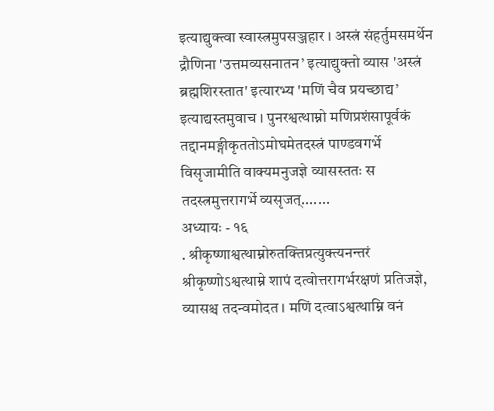इत्याद्युक्त्वा स्वास्त्रमुपसञ्जहार । अस्त्रं संहर्तुमसमर्थेन द्रौणिना 'उत्तमव्यसनातन’ इत्याद्युक्तो व्यास 'अस्त्रं ब्रह्मशिरस्तात' इत्यारभ्य 'मणिं चैव प्रयच्छाद्य’ इत्याद्यस्तमुवाच । पुनरश्वत्थाम्नो मणिप्रशंसापूर्वकं तद्दानमङ्गीकृततोऽमोघमेतदस्त्रं पाण्डवगर्भे विसृजामीति वाक्यमनुजज्ञे व्यासस्ततः स तदस्त्रमुत्तरागर्भे व्यसृजत्.......
अध्यायः - १६
. श्रीकृष्णाश्वत्थाम्नोरुतक्तिप्रत्युक्त्यनन्तरं श्रीकृष्णोऽश्वत्थाम्ने शापं दत्वोत्तरागर्भरक्षणं प्रतिजज्ञे, व्यासश्च तदन्वमोदत । मणिं दत्वाऽश्वत्थाम्नि वनं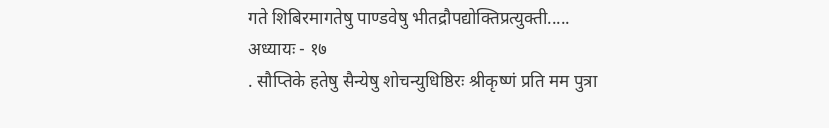गते शिबिरमागतेषु पाण्डवेषु भीतद्रौपद्योक्तिप्रत्युक्ती.....
अध्यायः - १७
. सौप्तिके हतेषु सैन्येषु शोचन्युधिष्ठिरः श्रीकृष्णं प्रति मम पुत्रा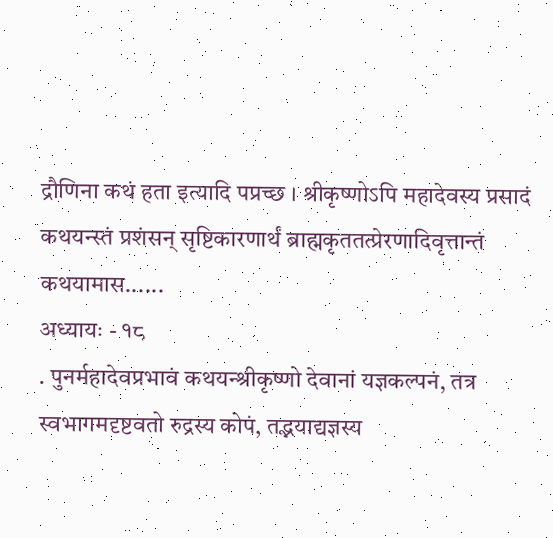द्रौणिना कथं हता इत्यादि पप्रच्छ । श्रीकृष्णोऽपि महादेवस्य प्रसादं कथयन्स्तं प्रशंसन् सृष्टिकारणार्थं ब्राह्मकृततत्प्रेरणादिवृत्तान्तं कथयामास......
अध्यायः - १८
. पुनर्महादेवप्रभावं कथयन्श्रीकृष्णो देवानां यज्ञकल्पनं, तत्र स्वभागमदृष्टवतो रुद्रस्य कोपं, तद्भयाद्यज्ञस्य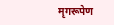मृगरूपेण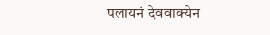पलायनं देववाक्येन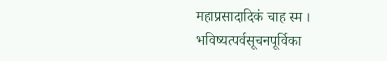महाप्रसादादिकं चाह स्म । भविष्यत्पर्वसूचनपूर्विका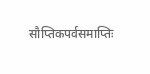सौप्तिकपर्वसमाप्तिः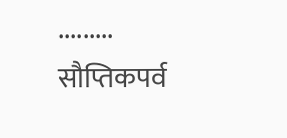.........
सौप्तिकपर्व